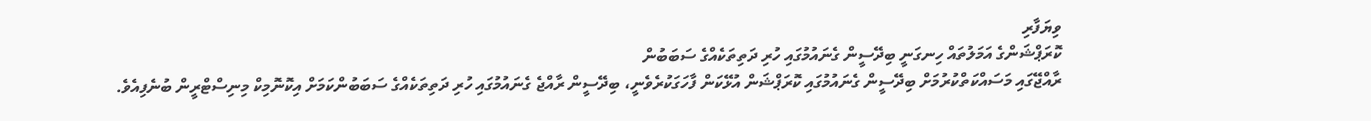ވިޔަފާރި
ކޮރަޕްޝަންގެ އަމަލުތައް ހިނގަނީ ބިދޭސީން ގެނައުމުގައި ހުރި ދަތިތަކެއްގެ ސަބަބުން
ރާއްޖޭގައި މަސައްކަތްކުރުމަށް ބިދޭސީން ގެނައުމުގައި ކޮރަޕްޝަން އުޅޭކަން ފާހަގަކުރެވެނީ، ބިދޭސީން ރާއްޖެ ގެނައުމުގައި ހުރި ދަތިތަކެއްގެ ސަބަބުންކަމަށް އިކޮނޮމިކް މިނިސްޓްރީން ބުނެފިއެވެ.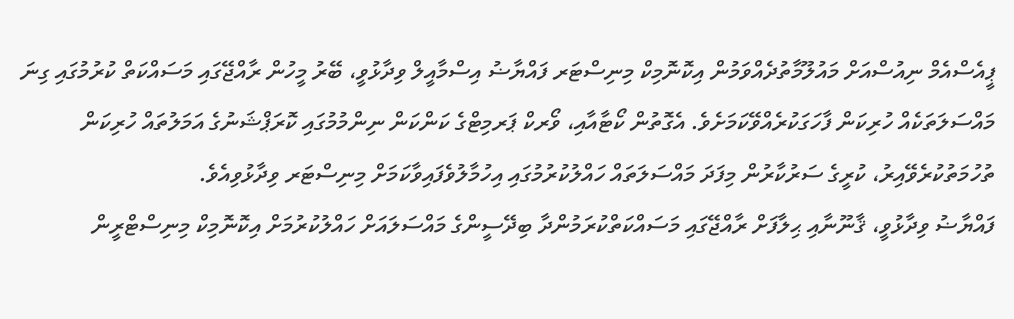ޕީއެސްއެމް ނިއުސްއަށް މައުލޫމާތުދެއްވަމުން އިކޮނޮމިކް މިނިސްޓަރ ފައްޔާޟު އިސްމާއީލް ވިދާޅުވީ، ބޭރު މީހުން ރާއްޖޭގައި މަސައްކަތް ކުރުމުގައި ގިނަ މައްސަލަތަކެއް ހުރިކަން ފާހަގަކުރެއްވޭކަމަށެވެ. އެގޮތުން ކޯޓާއާއި، ވޯރކް ޕަރމިޓްގެ ކަންކަން ނިންމުމުގައި ކޮރަޕްޝަނުގެ އަމަލުތައް ހުރިކަން ތުހުމަތުކުރެވޭއިރު، ކުރީގެ ސަރުކާރުން މިފަދަ މައްސަލަތައް ހައްލުކުރުމުގައި އިހުމާލުވެފައިވާކަމަށް މިނިސްޓަރ ވިދާޅުވިއެވެ.
ފައްޔާޟު ވިދާޅުވީ، ޤާނޫނާއި ޙިލާފަށް ރާއްޖޭގައި މަސައްކަތްކުރަމުންދާ ބިދޭސީންގެ މައްސަލައަށް ހައްލުކުރުމަށް އިކޮނޮމިކް މިނިސްޓްރީން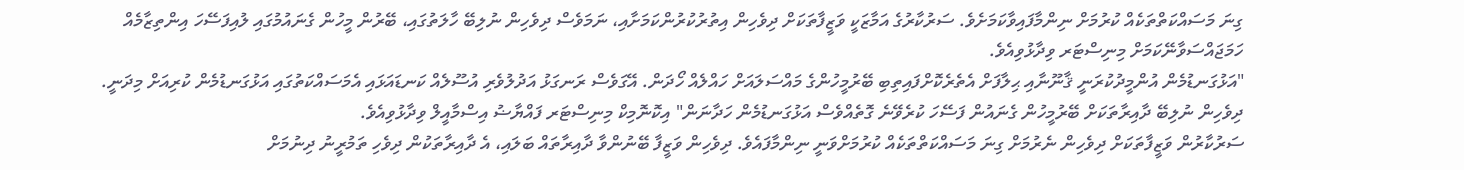ގިނަ މަސައްކަތްތަކެއް ކުރުމަށް ނިންމާފައިވާކަމަށެވެ. ސަރުކާރުގެ އަމާޒަކީ ވަޒީފާތަކަށް ދިވެހިން އިތުރުކުރުންކަމަށާއި، ނަމަވެސް ދިވެހިން ނުލިބޭ ހާލަތުގައި، ބޭރުން މީހުން ގެނައުމުގައި ލުއިފަސޭހަ އިންތިޒާމެއް ހަމަޖައްސަވާނޭކަމަށް މިނިސްޓަރ ވިދާޅުވިއެވެ.
"އަޅުގަނޑުމެން އުންމީދުކުރަނީ ޤާނޫނާއި ޙިލާފަށް އެތެރެކޮށްފައިތިބި ބޭރުމީހުންގެ މައްސަލައަށް ހައްލެއް ހޯދަން. އޭގަވެސް ރަނގަޅު އަދުލުވެރި އުސޫލެއް ކަނޑައަޅައި އެމަސައްކަތުގައި އަޅުގަނޑުމެން ކުރިއަށް މިދަނީ. ދިވެހިން ނުލިބޭ ދާއިރާތަކަށް ބޭރުމީހުން ގެނައުން ފަސޭހަ ކުރެވޭނެ ގޮތެއްވެސް އަޅުގަނޑުމެން ހަދާނަން" އިކޮނޮމިކް މިނިސްޓަރ ފައްޔާޟު އިސްމާއީލް ވިދާޅުވިއެވެ.
ސަރުކާރުން ވަޒީފާތަކަށް ދިވެހިން ނެރުމަށް ގިނަ މަސައްކަތްތަކެއް ކުރުމަށްވަނީ ނިންމާފައެވެ. ދިވެހިން ވަޒީފާ ބޭނުންވާ ދާއިރާތައް ބަލައި، އެ ދާއިރާތަކުން ދިވެހި ތަމުރީނު ދިނުމަށް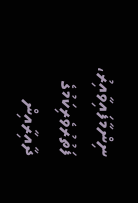ނިންމާފައިވާއިރު، ފަތުރުވެރިކަމުގެ ދާއިރާއިން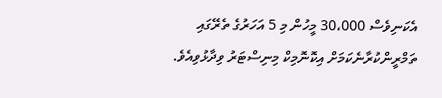އެކަނިވެސް 30،000 މީހުން މި 5 އަހަރުގެ ތެރޭގައި ތަމްރީންކުރާނެކަމަށް އިކޮނޮމިކް މިނިސްޓަރު ވިދާޅުވިއެވެ.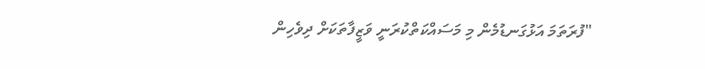"ފުރަތަމަ އަޅުގަނޑުމެން މި މަސައްކަތްކުރަނީ ވަޒީފާތަކަށް ދިވެހިން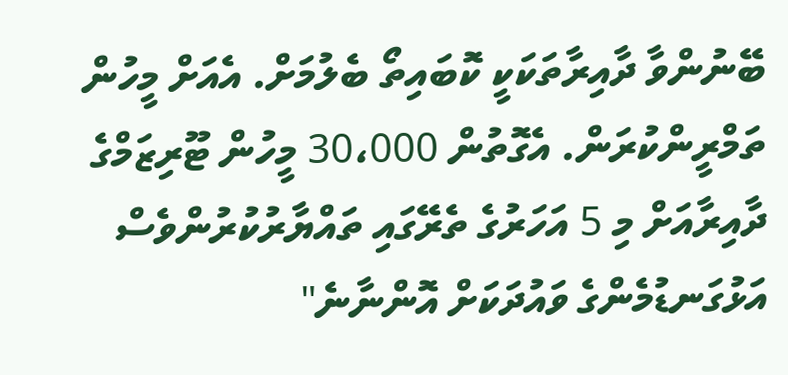ބޭނުންވާ ދާއިރާތަކަކީ ކޮބައިތޯ ބެލުމަށް. އެއަށް މީހުން ތަމްރީންކުރަން. އެގޮތުން 30،000 މީހުން ޓޫރިޒަމްގެ ދާއިރާއަށް މި 5 އަހަރުގެ ތެރޭގައި ތައްޔާރުކުރުންވެސް އަޅުގަނޑުމެންގެ ވައުދަކަށް އޮންނާނެ"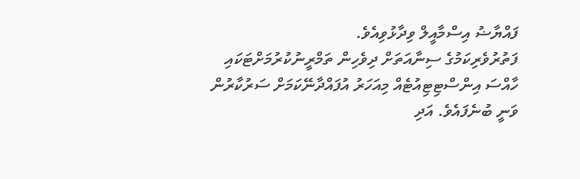ފައްޔާޟު އިސްމާއީލް ވިދާޅުވިއެވެ.
ފަތުރުވެރިކަމުގެ ސިނާއަތަށް ދިވެހިން ތަމްރީނުކުރުމަށްޓަކައި ހާއްސަ އިންސްޓިޓިއުޓެއް މިއަހަރު އުފައްދާނޭކަމަށް ސަރުކާރުން ވަނީ ބުނެފައެވެ. އަދި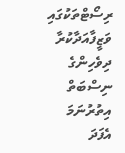ރިސޯޓްތަކުގައި ވަޒީފާއަދާކުރާ ދިވެހިންގެ ނިސްބަތް އިތުރުނަމަ އެފަދަ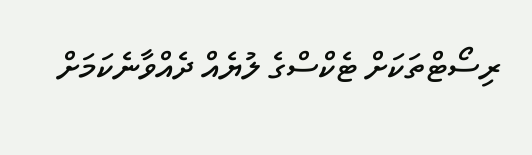ރިސޯޓްތަކަށް ޓެކްސްގެ ލުޔެއް ދެއްވާނެކަމަށް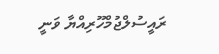ރައީސުލްޖުމްހޫރިއްޔާ ވަނީ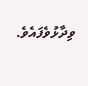ވިދާޅުވެފައެވެ.